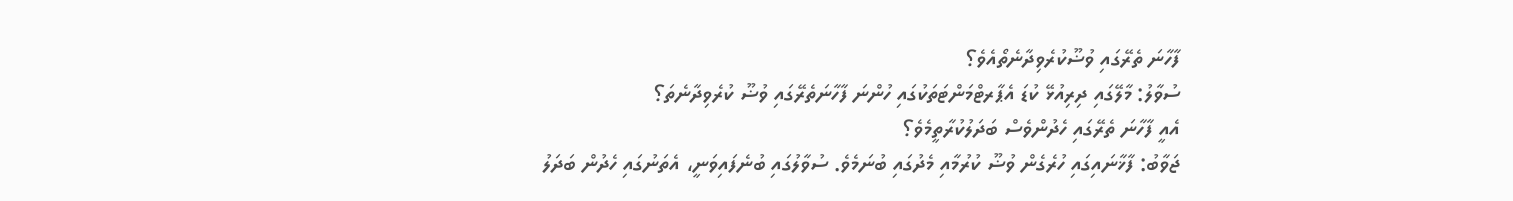ފާހާނަ ތެރޭގައި ވުޟޫކުރެވިދާނެތޯއެވެ؟
ސުވާލު: މާލޭގައި ދިރިއުޅޭ ކުޑަ އެޕާރޓްމަންޓަތަކުގައި ހުންނަ ފާހާނަތެރޭގައި ވުޟޫ ކުރެވިދާނެތަ؟
އެއީ ފާހާނަ ތެރޭގައި ހެދުންވެސް ބަދަލުކުރާތީމެވެ؟
ޖަވާބު: ފާޚާނައިގައި ހުރެގެން ވުޟޫ ކުރުމާއި މެދުގައި ބުނަމެވެ. ސުވާލުގައި ބުނެފައިވަނީ، އެތަނުގައި ހެދުން ބަދަލު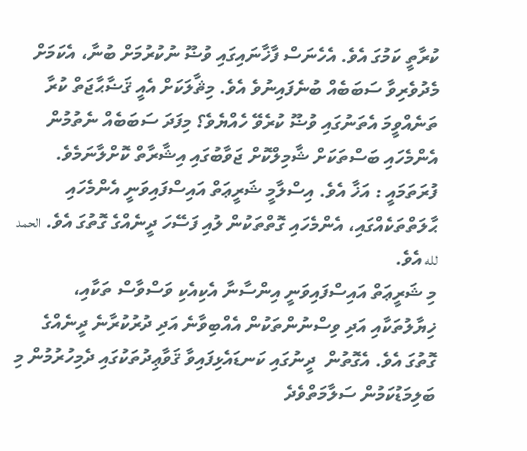ކުރާތީ ކަމުގަ އެވެ. އެހެނަސް ފާޚާނައިގައި ވުޟޫ ނުކުރުމަށް ބުނާ، އެކަމަށް މެދުވެރިވާ ސަބަބެއް ބުނެފައިނުވެ އެވެ. މިޘާލަކަށް އެއީ ޤަޟާޙާޖަތް ކުރާ ތަނެއްވީމަ އެތަނުގައި ވުޟޫ ކުރެވޭ ހެއްޔެވެ؟ މިފަދަ ސަބަބެއް ނެތުމުން އެންމެހައި ބަސްތަކަށް ޝާމިލްކޮށް ޖަވާބުގައި އިޝާރާތް ކޮށްލާނަމެވެ.
ފުރަތަމައީ : އަޚާ އެވެ. އިސްލާމީ ޝަރީޢަތް އައިސްފައިވަނީ އެންމެހައި ޙާލަތްތަކެއްގައި، އެންމެހައި ގޮތްތަކުން ލުއި ފަސޭހަ ދީނެއްގެ ގޮތުގަ އެވެ. الحمد لله އެވެ.
މި ޝަރީޢަތް އައިސްފައިވަނީ އިންސާނާ އެކިއެކި ވަސްވާސް ތަކާއި، ޚިޔާލުތަކާއި އަދި ވިސްނުންތަކުން އެއްބިވާނެ އަދި ދުރުކުރާނެ ދީނެއްގެ ގޮތުގަ އެވެ. އެގޮތުން  ދީނުގައި ކަނޑައެޅިފައިވާ ޤަވާޢިދުތަކުގައި ދެމިހުރުމުން މި ބަލިމަޑުކަމުން ސަލާމަތްވެދެ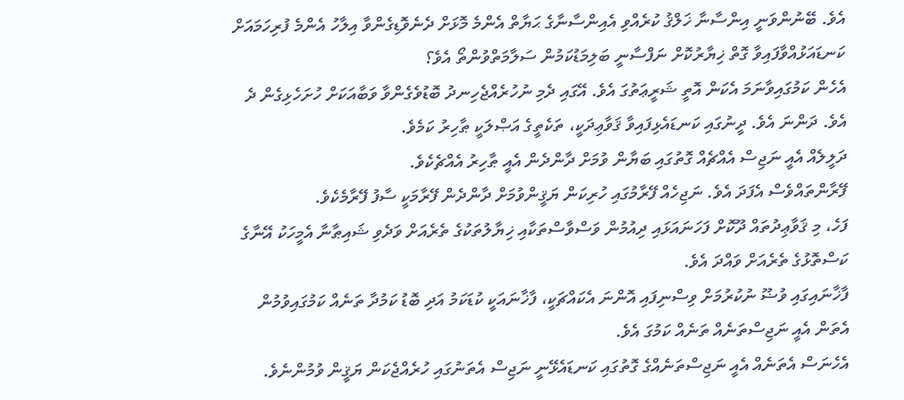އެވެ. ބޭނުންވަނީ އިންސާނާ ޚަލްޤު ކުރެއްވި އެއިންސާނާގެ ޙަޔާތް އެންމެ މޮޅަށް ދެނެވޮޑިގެންވާ އިލާހު އެންމެ ފުރިހަމައަށް ކަނޑައަޅުއްވާފައިވާ ގޮތް ޚިޔާރުކޮށް ނަފްސާނީ ބަލިމަޑުކަމުން ސަލާމަތްވުންތޯ އެވެ؟
އެހެން ކަމުގައިވާނަމަ އެކަން އޮތީ ޝަރީޢަތުގަ އެވެ. އޭގައި ދެމި ނުހުރެއްޖެހިނދު ބޮޑުވެގެންވާ ވަބާއަކަށް ހުށަހެޅިގެން ދެ އެވެ. ދަންނަ އެވެ. ދީނުގައި ކަނޑައެޅިފައިވާ ޤަވާޢިދަކީ، ތަކެތީގެ އަޞްލަކީ ޠާހިރު ކަމެވެ.
ދަލީލެއް އެއީ ނަޖިސް އެއްޗެއް ގޮތުގައި ބަޔާން ވުމަށް ދާންދެން އެއީ ޠާހިރު އެއްޗެކެވެ.
ފޭރާންތައްވެސް އެފަދަ އެވެ. ނަޖިހެއް ފޭރާމުގައި ހުރިކަން ޔަޤީންވުމަށް ދާންދެން ފޭރާމަކީ ސާފު ފޭރާމެކެވެ.
ފަހެ، މި ޤަވާޢިދުތައް ދޫކޮށް ފަހަނައަޅައި ދިއުމުން ވަސްވާސްތަކާއި ޚިޔާލުތަކުގެ ތެރެއަށް ވަދެވި ޝައިޠާނާ އެމީހަކު އޭނާގެ ކަސްތޮޅުގެ ތެރެއަށް ވައްދަ އެވެ.
ފާޚާނައިގައި ވުޟޫ ނުކުރުމަށް ވިސްނިފައި އޮންނަ އެކައްޗަކީ، ފާޚާނައަކީ ކުޑަކަމު އަދި ބޮޑު ކަމުދާ ތަނެއް ކަމުގައިވުމުން އެތަން އެއީ ނަޖިސްތަނެއް ތަނެއް ކަމުގަ އެވެ.
އެހެނަސް އެތަނެއް އެއީ ނަޖިސްތަނެއްގެ ގޮތުގައި ކަނޑައެޅޭނީ ނަޖިސް އެތަނުގައި ހުރެއްޖެކަން ޔަޤީން ވުމުންނެވެ.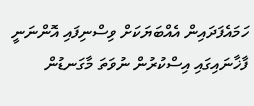ހަމައެފަދައިން އެއްބަޔަކަށް ވިސްނިފައި އޮންނަނީ ފާޚާނައިގައި އިސްކުރުން ނުވަތަ މާގަނޑުން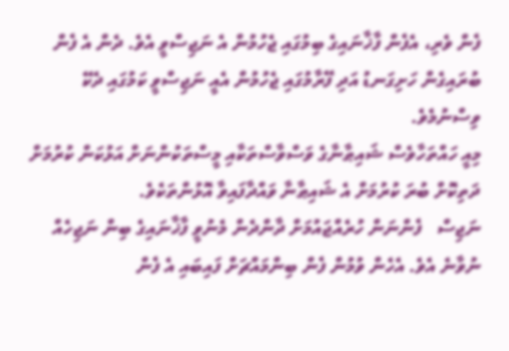ފެން ވެރި، އެފެން ފާޚާނައިގެ ބިމުގައި ޖެހުމުން އެ ނަޖިސްވީ އެވެ. ދެން އެ ފެން ބުރައިގެން ހަށިގަނޑު އަދި ފޭރާމުގައި ޖެހުމުން އެއީ ނަޖިސްވީ ކަމުގައި ދެކޭ ވިސްނުމެވެ.
މިއީ ހައްތަހާވެސް ޝައިޠާނާގެ ވަސްވާސްތަކާއި މީސްތަކުންނަށް އަޅުކަން ކުރުމަށް ދަތިކޮށް ބުރަ ކުރުމަށް އެ ޝައިޠާނާ ވައްދާފައިވާ އޮޅުންތަކެވެ.
ނަޖިސް   ފެންނަން ހުރެއްޖައުމަށް ދާންދެން މެނުވީ ފާޚާނައިގެ ބިން ނަޖިހެއް ނުވާނެ އެވެ. އެހެން ވުމުން ފެން ބިންމައްޗަށް ފައިބައި އެ ފެން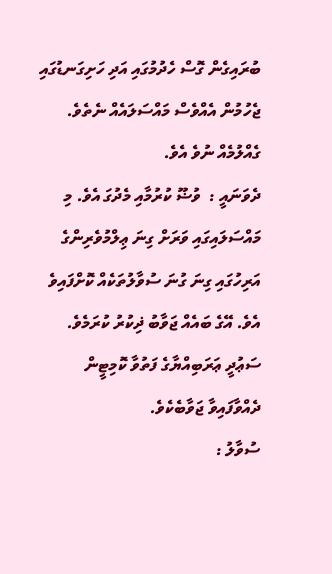ބުރައިގެން ގޮސް ހެދުމުގައި އަދި ހަށިގަނޑުގައި ޖެހުމުން އެއްވެސް މައްސަލައެއް ނެތެވެ. ގެއްލުމެއް ނުވެ އެވެ.
ދެވަނައީ :  ވުޟޫ ކުރުމާއި މެދުގަ އެވެ. މި މައްސަލައިގައި ވަރަށް ގިނަ ޢިލްމުވެރިންގެ އަރިހުގައި ގިނަ ގުނަ ސުވާލުތަކެއް ކޮށްފައިވެ އެވެ. އޭގެ ބައެއް ޖަވާބު ޛިކުރު ކުރަމެވެ.
ސަޢުދީ ޢަރަބިއްޔާގެ ފަތުވާ ކޮމިޓީން ދެއްވާފައިވާ ޖަވާބެކެވެ.
ސުވާލު :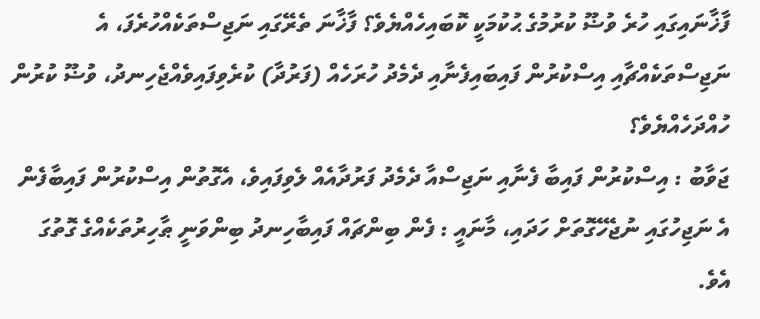ފާޚާނައިގައި ހުރެ ވުޟޫ ކުރުމުގެ ޙުކުމަކީ ކޮބައިހެއްޔެވެ؟ ފާޚާނަ ތެރޭގައި ނަޖިސްތަކެއްހުރެފަ، އެ ނަޖިސްތަކެއްޗާއި އިސްކުރުން ފައިބައިފެނާއި ދެމެދު ހުރަހެއް (ފަރުދާ) ކުރެވިފައިވެއްޖެހިނދު، ވުޟޫ ކުރުން ހުއްދަހެއްޔެވެ؟
ޖަވާބު : އިސްކުރުން ފައިބާ ފެނާއި ނަޖިސްއާ ދެމެދު ފަރުދާއެއް ލެވިފައިވެ، އެގޮތުން އިސްކުރުން ފައިބާފެން އެ ނަޖިހުގައި ނުޖެހޭގޮތަށް ހަދައި، މާނައީ : ފެން ބިންޗައް ފައިބާހިނދު ބިންވަނީ ޠާހިރުތަކެއްގެ ގޮތުގަ އެވެ.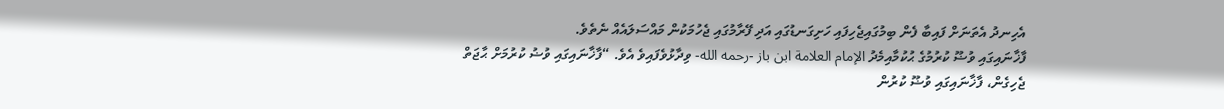އެހިނދު އެތަނަށް ފައިބާ ފެން ބިމުގައިޖެހިފައި ހަށިގަނޑުގައި އަދި ފޭރާމުގައި ޖެހުމަކުން މައްސަލައެއް ނެތެވެ.
ފާޚާނައިގައި ވުޟޫ ކުރުމުގެ ޙުކުމާއިމެދު الإمام العلامة ابن باز -رحمه الله- ވިދާޅުވެފައިވެ އެވެ. “ފާޚާނައިގައި ވުޟު ކުރުމަށް ޙާޖަތް ޖެހިގެން، ފާޚާނައިގައި ވުޟޫ ކުރުން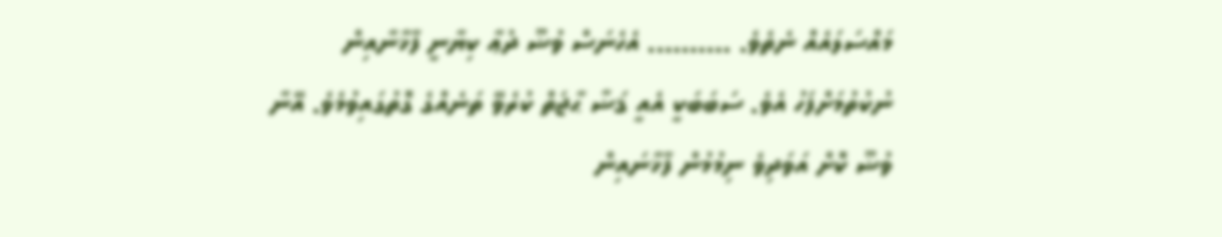މައްސަލައެއް ނެތެވެ. ………. އެހެނަސް ވުޟޫ ދުޢާ ކިޔާނީ ފާޚާނާއިން ނުކުތުމަށްފަހު އެވެ. ސަބަބަކީ އެއީ ޤަޟާ ޙާޖަތް ކުރެވޭ ތަނެއްގެ ގޮތުގައިވުމެވެ. އޭނާ ވުޟޫ ކޮށް އަވަދިވެ ނިމުމުން ފާޚާނައިން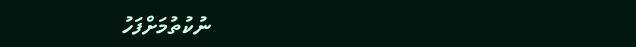ނުކުތުމަށްފަހު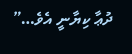ދުޢާ ކިޔާނީ އެވެ…”